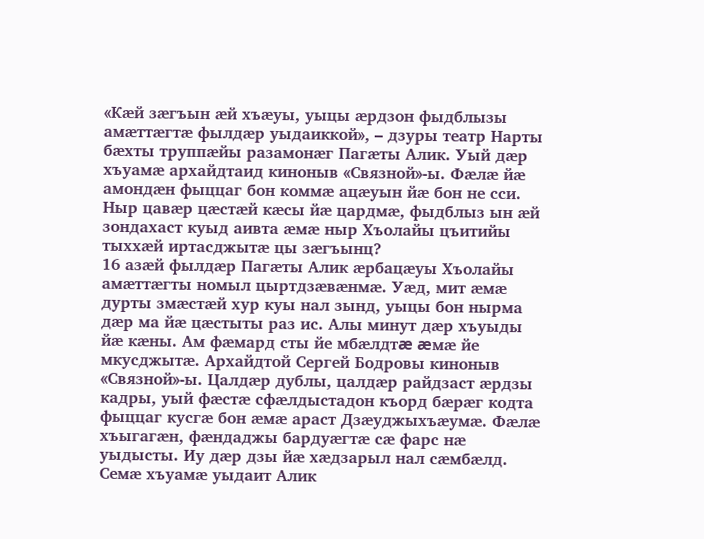«Кæй зæгъын æй хъæуы, уыцы æрдзон фыдблызы амæттæгтæ фылдæр уыдаиккой», – дзуры театр Нарты бæхты труппæйы разамонæг Пагæты Алик. Уый дæр хъуамæ архайдтаид киноныв «Связной»-ы. Фæлæ йæ амондæн фыццаг бон коммæ ацæуын йæ бон не сси. Ныр цавæр цæстæй кæсы йæ цардмæ, фыдблыз ын æй зондахаст куыд аивта æмæ ныр Хъолайы цъитийы тыххæй иртасджытæ цы зæгъынц?
16 азæй фылдæр Пагæты Алик æрбацæуы Хъолайы амæттæгты номыл цыртдзæвæнмæ. Уæд, мит æмæ дурты змæстæй хур куы нал зынд, уыцы бон нырма дæр ма йæ цæстыты раз ис. Алы минут дæр хъуыды йæ кæны. Ам фæмард сты йе мбæлдтæ æмæ йе мкусджытæ. Архайдтой Сергей Бодровы киноныв «Связной»-ы. Цалдæр дублы, цалдæр райдзаст æрдзы кадры, уый фæстæ сфæлдыстадон къорд бæрæг кодта фыццаг кусгæ бон æмæ араст Дзæуджыхъæумæ. Фæлæ хъыгагæн, фæндаджы бардуæгтæ сæ фарс нæ уыдысты. Иу дæр дзы йæ хæдзарыл нал сæмбæлд. Семæ хъуамæ уыдаит Алик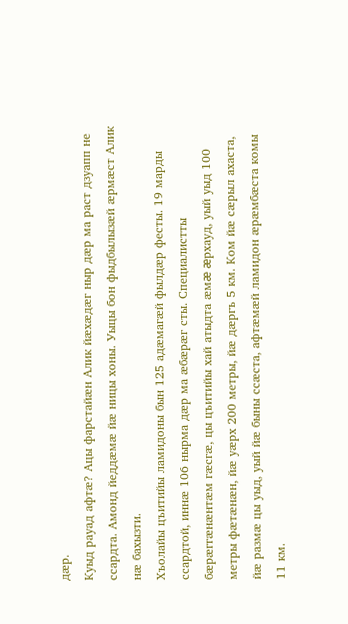дæр.
Куыд рауад афтæ? Ацы фарстайæн Алик йæхæдæг ныр дæр ма раст дзуапп не ссардта. Амонд йеддæмæ йæ ницы хоны. Уыцы бон фыдбылызæй æрмæст Алик нæ бахызти.
Хъолайы цъитийы ламидоны бын 125 адæмагæй фылдæр фесты. 19 марды ссардтой, иннæ 106 нырма дæр ма æбæрæг сты. Специалистты бæрæггæнæнтæм гæсгæ, цы цъитийы хай атыдта æмæ æрхауд, уый уыд 100 метры фæтæнæн, йæ уæрх 200 метры, йæ дæргъ 5 км. Ком йæ сæрыл ахаста, йæ размæ цы уыд, уый йæ быны ссæста, афтæмæй ламидон æрæмбæста комы 11 км.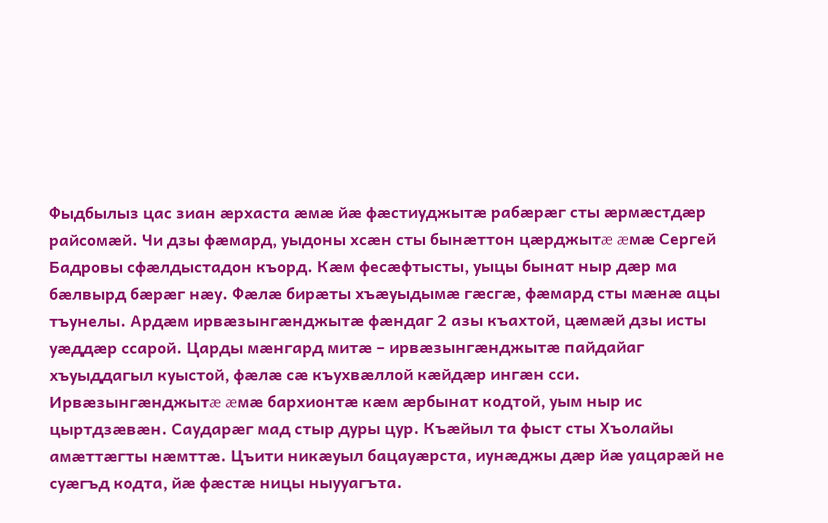Фыдбылыз цас зиан æрхаста æмæ йæ фæстиуджытæ рабæрæг сты æрмæстдæр райсомæй. Чи дзы фæмард, уыдоны хсæн сты бынæттон цæрджытæ æмæ Сергей Бадровы сфæлдыстадон къорд. Кæм фесæфтысты, уыцы бынат ныр дæр ма бæлвырд бæрæг нæу. Фæлæ бирæты хъæуыдымæ гæсгæ, фæмард сты мæнæ ацы тъунелы. Ардæм ирвæзынгæнджытæ фæндаг 2 азы къахтой, цæмæй дзы исты уæддæр ссарой. Царды мæнгард митæ – ирвæзынгæнджытæ пайдайаг хъуыддагыл куыстой, фæлæ сæ къухвæллой кæйдæр ингæн сси.
Ирвæзынгæнджытæ æмæ бархионтæ кæм æрбынат кодтой, уым ныр ис цыртдзæвæн. Саударæг мад стыр дуры цур. Къæйыл та фыст сты Хъолайы амæттæгты нæмттæ. Цъити никæуыл бацауæрста, иунæджы дæр йæ уацарæй не суæгъд кодта, йæ фæстæ ницы ныууагъта.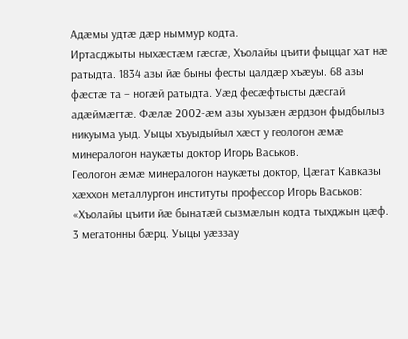Адæмы удтæ дæр ныммур кодта.
Иртасджыты ныхæстæм гæсгæ, Хъолайы цъити фыццаг хат нæ ратыдта. 1834 азы йæ быны фесты цалдæр хъæуы. 68 азы фæстæ та – ногæй ратыдта. Уæд фесæфтысты дæсгай адæймæгтæ. Фæлæ 2002-æм азы хуызæн æрдзон фыдбылыз никуыма уыд. Уыцы хъуыдыйыл хæст у геологон æмæ минералогон наукæты доктор Игорь Васьков.
Геологон æмæ минералогон наукæты доктор, Цæгат Кавказы хæххон металлургон институты профессор Игорь Васьков: «Хъолайы цъити йæ бынатæй сызмæлын кодта тыхджын цæф. 3 мегатонны бæрц. Уыцы уæззау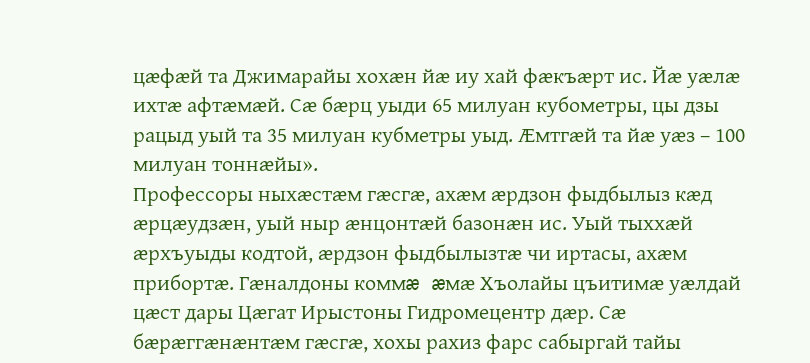цæфæй та Джимарайы хохæн йæ иу хай фæкъæрт ис. Йæ уæлæ ихтæ афтæмæй. Сæ бæрц уыди 65 милуан кубометры, цы дзы рацыд уый та 35 милуан кубметры уыд. Æмтгæй та йæ уæз – 100 милуан тоннæйы».
Профессоры ныхæстæм гæсгæ, ахæм æрдзон фыдбылыз кæд æрцæудзæн, уый ныр æнцонтæй базонæн ис. Уый тыххæй æрхъуыды кодтой, æрдзон фыдбылызтæ чи иртасы, ахæм прибортæ. Гæналдоны коммæ æмæ Хъолайы цъитимæ уæлдай цæст дары Цæгат Ирыстоны Гидромецентр дæр. Сæ бæрæггæнæнтæм гæсгæ, хохы рахиз фарс сабыргай тайы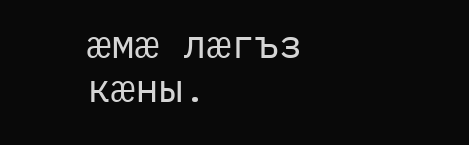æмæ лæгъз кæны.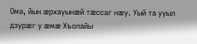Ома, йын æрхауынæй тæссаг нæу. Уый та ууыл дзурæг у æмæ Хъолайы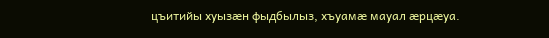цъитийы хуызæн фыдбылыз, хъуамæ мауал æрцæуа.